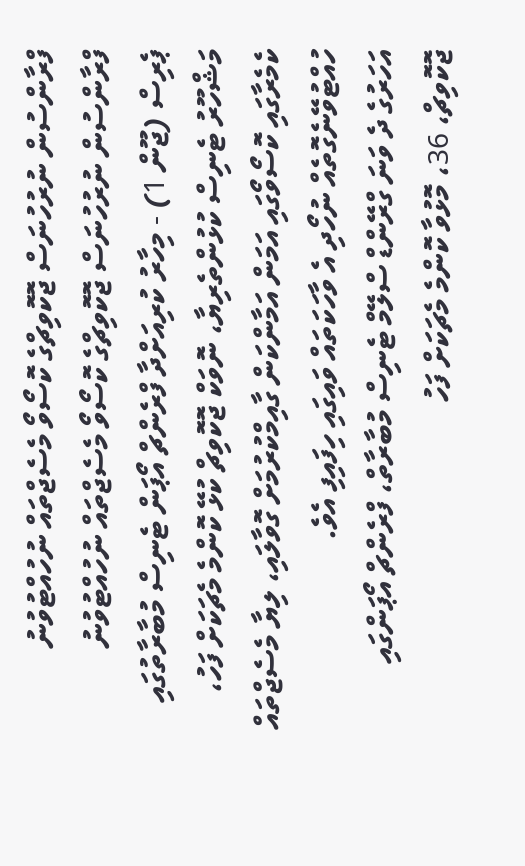ފްރާންސުން ނުރުހުނަސް ޖޮކޮވިޗްގެ ކޮސޯވޯ މެސެޖްތައް ނުހުއްޓުވުނު
ފްރާންސުން ނުރުހުނަސް ޖޮކޮވިޗްގެ ކޮސޯވޯ މެސެޖްތައް ނުހުއްޓުވުނު
ޕެރިސް (ޖޫން 1) - މިހާރު ކުރިއަށްދާ ފްރެންޗް އޯޕަން ޓެނިސް މުބާރާތުގައި މަޝްހޫރު ޓެނިސް ކުޅުންތެރިޔާ، ނޮވަކް ޖޮކޮވިޗް ކުޅޭ ކޮންމެ މެޗަކަށް ފަހު، ކެމެރާގައި ކޮސޯވޯގައި އަމަން އަމާންކަން ގާއިމްކުރުމަށް ގޮވާލައި، ލިޔާ މެސެޖްތައް ހުއްޓުވޭނެގޮތެއް ނުހޯދި އެ ވާހަކަތައް ވައިގައި ހިފައިފި އެވެ.
އަހަރުގެ ދެ ވަނަ ގްރޭންޑް ސްލޭމް ޓެނިސް މުބާރާތް، ފްރެންޗް އޯޕަންގައި ޖޮކޮވިޗް، 36، މޮޅުވާ ކޮންމެ މެޗަކަށް ފަހު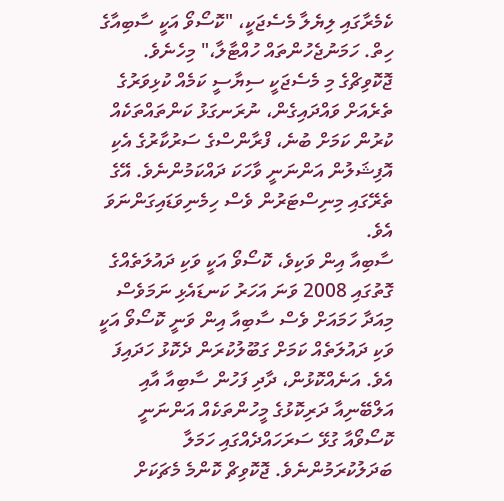ކެމެރާގައި ލިޔެލާ މެސެޖަކީ، "ކޮސޯވޯ އަކީ ސާބިއާގެ ހިތް. ހަމަނުޖެހުންތައް ހުއްޓާލާ،" މިހެނެވެ.
ޖޮކޮވިޗްގެ މި މެސެޖަކީ ސިޔާސީ ކަމެއް ކުޅިވަރުގެ ތެރެއަށް ވައްދައިގެން، ނުރަނގަޅު ކަންތައްތަކެއް ކުރުން ކަމަށް ބުނެ، ފްރާންސްގެ ސަރުކާރުގެ އެކި އޮފިޝަލުން އަންނަނީ ވާހަކަ ދައްކަމުންނެވެ. އޭގެ ތެރޭގައި މިނިސްޓަރުން ވެސް ހިމެނިވަޑައިގަންނަވަ އެވެ.
ސާބިއާ އިން ވަކިވެ، ކޮސޯވޯ އަކީ ވަކި ދައުލަތެއްގެ ގޮތުގައި 2008 ވަނަ އަހަރު ކަނޑައެޅި ނަމަވެސް މިއަދާ ހަމައަށް ވެސް ސާބިއާ އިން ވަނީ ކޮސޯވޯ އަކީ ވަކި ދައުލަތެއް ކަމަށް ގަބޫލުކުރަން ދެކޮޅު ހަދައިފަ އެވެ. އަނެއްކޮޅުން، ދާދި ފަހުން ސާބިއާ އާއި އަލްބޭނިއާ ދަރިކޮޅުގެ މީހުންތަކެއް އަންނަނީ ކޮސޯވޯއާ ގުޅޭ ސަރަހައްދެއްގައި ހަމަލާ ބަދަލުކުރަމުންނެވެ. ޖޮކޮވިޗް ކޮންމެ މެޗަކަށް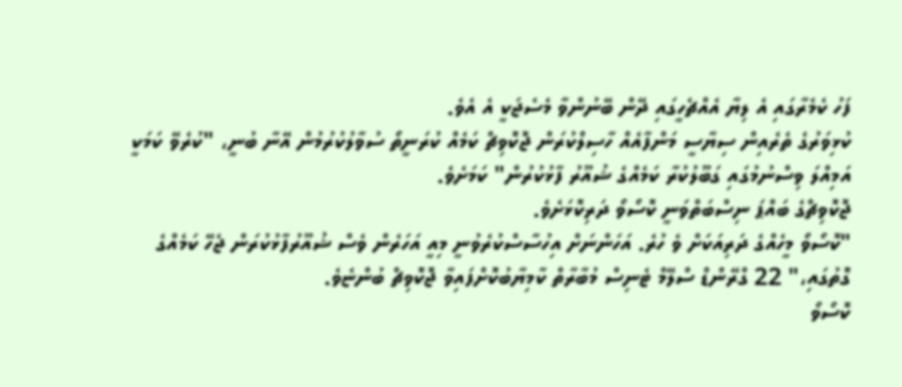ފަހު ކެމެރާގައި އެ ލިޔާ އެއްޗެހީގައި ދޭން ބޭނުންވާ މެސެޖަކީ އެ އެވެ.
ކުޅިވަރުގެ ތެރެއިން ސިޔާސީ މަންފާއެއް ހާސިލްކުރަން ޖޮކޮވިޗް ކަމެއް ކުރަނީތޯ ސުވާލުކުރުމުން އޭނާ ބުނީ، "ކުރެވޭ ކަމަކީ އަމިއްލަ ވިސްނުމުގައި ގަބޫލުކުރާ ކަމެއްގެ ޝުއޫރު ފާޅުކުރުން" ކަމަށެވެ.
ޖޮކޮވިޗްގެ ބައްޕަ ނިސްބަތްވަނީ ކޮސޯވޯ ދަރިކޮޅަށެވެ.
"ކޮސޯވޯ މީހެއްގެ ދަރިއަކަށް ވެ ހުރެ. އަހަންނަށް އިހުސާސްކުރެވުނީ މިއީ އަހަރެން ވެސް ޝުއޫރުފާޅުކުރަން ޖެހޭ ކަމެއްގެ ގޮތުގައި،" 22 ގްރޭންޑް ސްލޭމް ޓެނިސް މުބާރާތް ކާމިޔާބުކޮށްފައިވާ ޖޮކޮވިޗް ބުންޏެވެ.
ކޮސޯވޯ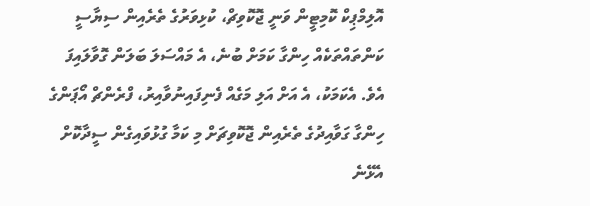އޮލިމްޕިކް ކޮމިޓީން ވަނީ ޖޮކޮވިޗް، ކުޅިވަރުގެ ތެރެއިން ސިޔާސީ ކަންތައްތަކެއް ހިންގާ ކަމަށް ބުނެ، އެ މައްސަލަ ބަލަން ގޮވާލައިފަ އެވެ. އެކަމަކު، އެ އަށް އަލި މަގެއް ފެނިފައިނުވާއިރު، ފްރެންޗް އޯޕަންގެ ހިންގާ ގަވާއިދުގެ ތެރެއިން ޖޮކޮވިޗަށް މި ކަމާ ގުޅުވައިގެން ސީދާކޮށް އެޅޭނެ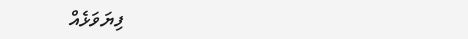ފިޔަވަޅެއް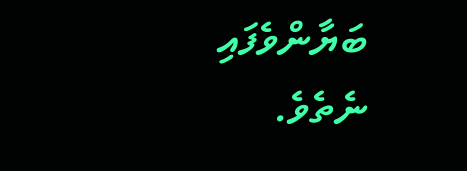ބަޔާންވެފައި ނެތެވެ.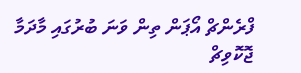ފްރެންޗް އޯޕަން ތިން ވަނަ ބުރުގައި މާދަމާ ޖޮކޮވިޗް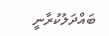ބައްދަލުކުރާނީ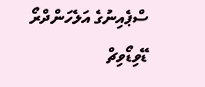ސްޕެއިނުގެ އަލެހަންދްރޯ ޑޭވިޑޯވިޗް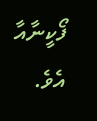ފޯކީނާއާ އެވެ.